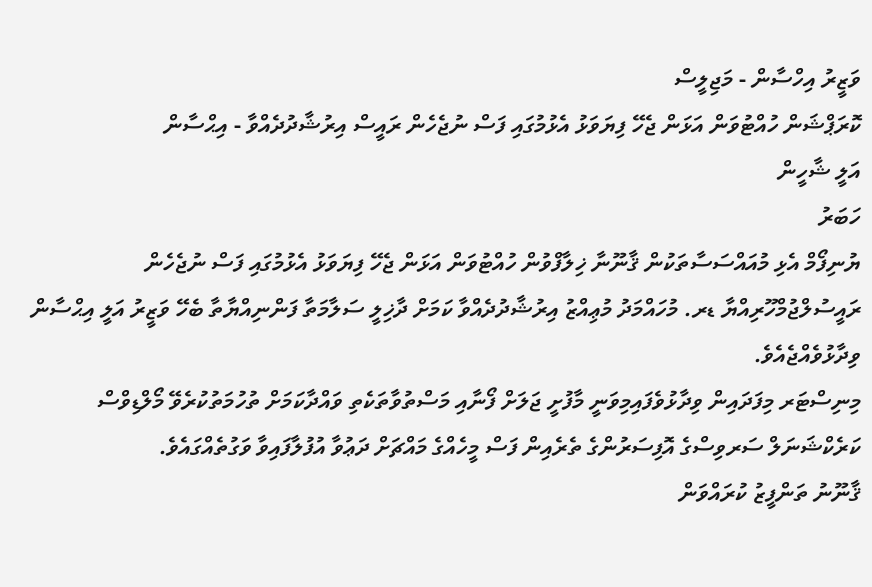ވަޒީރު އިހްސާން - މަޖިލީސް
ކޮރަޕްޝަން ހުއްޓުވަން އަޅަން ޖެހޭ ފިޔަވަޅު އެޅުމުގައި ފަސް ނުޖެހެން ރައީސް އިރުޝާދުދެއްވާ - އިޙްސާން
އަލީ ޝާހީން
ހަބަރު
ޔުނިފޯމް އެޅި މުއައްސަސާތަކުން ޤާނޫނާ ޚިލާފްވުން ހުއްޓުވަން އަޅަން ޖެހޭ ފިޔަވަޅު އެޅުމުގައި ފަސް ނުޖެހެން ރައީސުލްޖުމްހޫރިއްޔާ ޑރ. މުހައްމަދު މުޢިއްޒު އިރުޝާދުދެއްވާ ކަމަށް ދާޚިލީ ސަލާމަތާ ފަންނިއްޔާތާ ބެހޭ ވަޒީރު އަލީ އިޙްސާން ވިދާޅުވެއްޖެއެވެ.
މިނިސްޓަރ މިފަދައިން ވިދާޅުވެފައިމިވަނީ މާފުށީ ޖަލަށް ފޯނާއި މަސްތުވާތަކެތި ވައްދާކަމަށް ތުހުމަތުކުރެވޭ މޯލްޑިވްސް ކަރެކްޝަނަލް ސަރވިސްގެ އޮފިސަރުންގެ ތެރެއިން ފަސް މީހެއްގެ މައްޗަށް ދަޢުވާ އުފުލާފައިވާ ވަގުތެއްގައެވެ.
ޤާނޫނު ތަންފީޒު ކުރައްވަން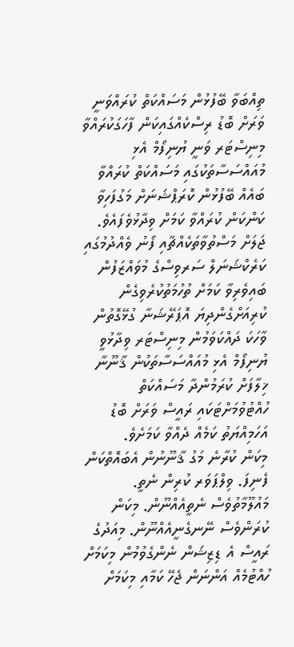ތިއްބަވާ ބޭފުޅުން މަސައްކަތް ކުރައްވަނީ ވަރަށް ބޮޑު ރިސްކެއްގައިކަން ފާހަގަކުރައްވާ މިނިސްޓަރ ވަނީ ޔުނިފޯމް އެޅި މުއައްސަސާތަކުގައި މަސައްކަތް ކުރައްވާ ބައެއް ބޭފުޅުން ކޮރަޕްޝަނަށް މަގުފަހިވާ ކަންކަން ކުރައްވާ ކަމަށް ވިދާޅުވެފައެވެ.
ޖަލަށް މަސްތުވާތަކެއްޗާއި ފޯނު ވެއްދުމުގައި ކަރެކްޝަނަލް ސަރވިސްގެ މުވައްޒަފުން ބައިވެރިވާ ކަމަށް ތުހުމަތުކުރެވިގެން ކުރިއަށްގެންދިޔަ އޮޕަރޭޝަނާ ގުޅޭގޮތުން ވާހަކަ ދައްކަވަމުން މިނިސްޓަރ ވިދާޅުވީ ޔުނިފޯމް އެޅި މުއައްސަސާތަކުން ޤާނޫނާ ޚިލާފަށް ކުރަމުންދާ މަސައްކަތް ހުއްޓުވުމަށްޓަކައި ރައީސް ވަރަށް ބޮޑު އަހަމިއްޔަތު ކަމެއް ދެއްވާ ކަމަށެވެ.
މިކަން ކުރާނެ މަގު ޤާނޫނުން އެބައޮތްކަން ފެނިފަ. ވިލްޕަވަރ ކުރިން ނެތީ. މައުލޫމާތުވެސް ނެތީއެއްނޫން. މިކަން ކުރަންވެސް ނޭނގެނީއެއްނޫން. މިއަދުގެ ރައީސް އެ ޑިޒިޝަން ނެންގެވުމުން މިކަމަށް ހުއްޓުމެއް އަންނަން ޖެހޭ ކަމާއި މިކަމަށް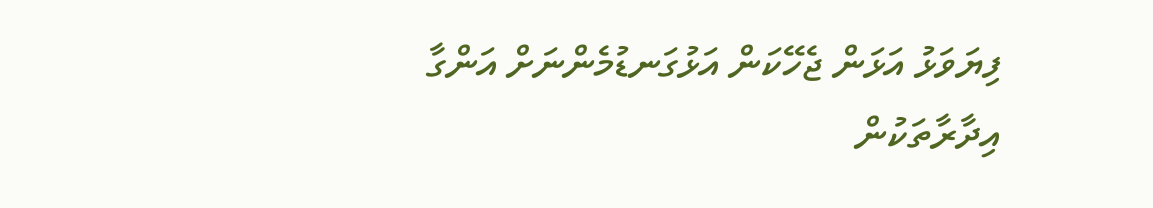ފިޔަވަޅު އަޅަން ޖެހޭކަން އަޅުގަނޑުމެންނަށް އަންގާ އިދާރާތަކުން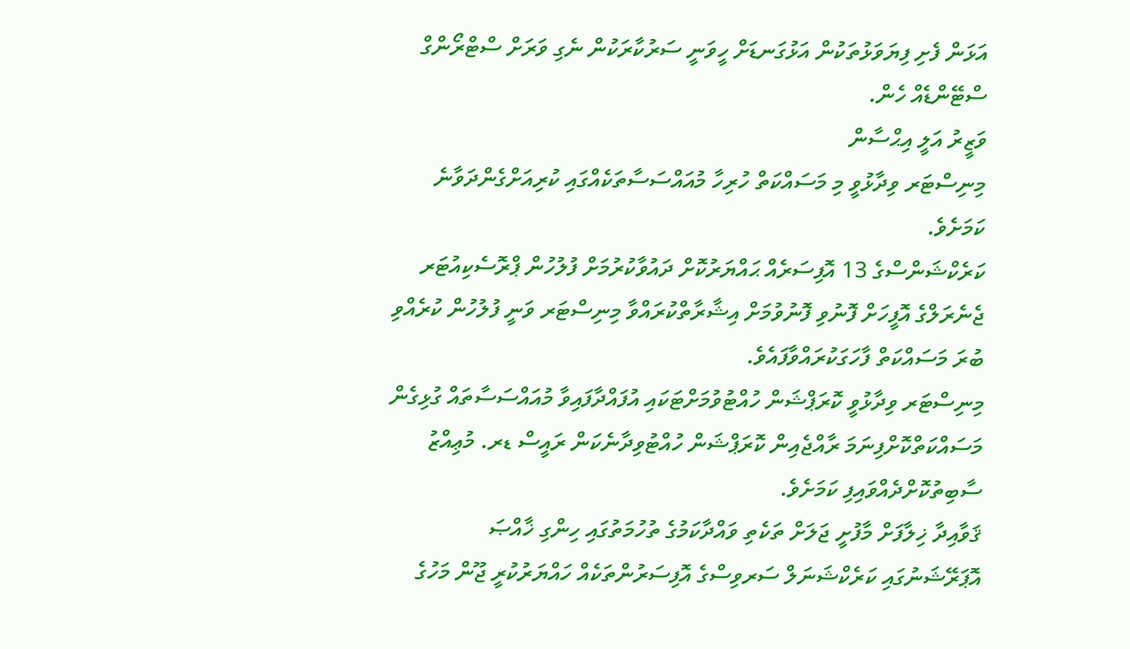އަޅަން ފެށި ފިޔަވަޅުތަކުން އަޅުގަނޑަށް ހީވަނީ ސަރުކާރަކުން ނެގި ވަރަށް ސްޓްރޯންގް ސްޓޭންޑެއް ހެން.
ވަޒީރު އަލީ އިޙްސާން
މިނިސްޓަރ ވިދާޅުވީ މި މަސައްކަތް ހުރިހާ މުއައްސަސާތަކެއްގައި ކުރިއަށްގެންދަވާނެ ކަމަށެވެ.
ކަރެކްޝަންސްގެ 13 އޮފިސަރެއް ޙައްޔަރުކޮށް ދައުވާކުރުމަށް ފުލުހުން ޕްރޮސެކިއުޓަރ ޖެނެރަލްގެ އޮފީހަށް ފޮނުވި ފޮނުވުމަށް އިޝާރާތްކުރައްވާ މިނިސްޓަރ ވަނީ ފުލުހުން ކުރެއްވި ބުރަ މަސައްކަތް ފާހަގަކުރައްވާފައެވެ.
މިނިސްޓަރ ވިދާޅުވީ ކޮރަޕްޝަން ހުއްޓުވުމަށްޓަކައި އުފައްދާފައިވާ މުއައްސަސާތައް ގުޅިގެން މަސައްކަތްކޮށްފިނަމަ ރާއްޖެއިން ކޮރަޕްޝަން ހުއްޓުވިދާނެކަން ރައީސް ޑރ. މުޢިއްޒު ސާބިތުކޮށްދެއްވައިފި ކަމަށެވެ.
ޤަވާއިދާ ޚިލާފަށް މާފުށީ ޖަލަށް ތަކެތި ވައްދާކަމުގެ ތުހުމަތުގައި ހިންގި ޚާއްޞަ އޮޕަރޭޝަނުގައި ކަރެކްޝަނަލް ސަރވިސްގެ އޮފިސަރުންތަކެއް ހައްޔަރުކުރީ ޖޫން މަހުގެ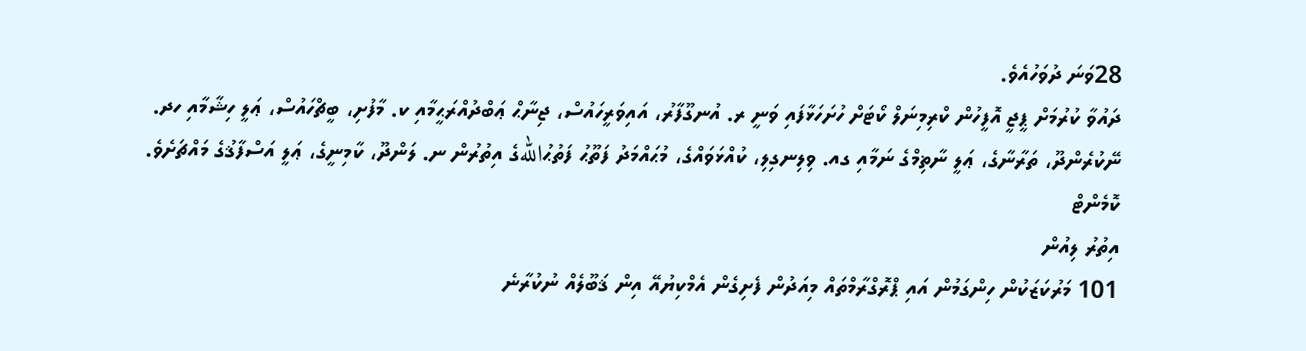28ވަނަ ދުވަހުއެވެ.
ދައުވާ ކުރުމަށް ޕީޖީ އޮފީހުން ކްރިމިނަލް ކޯޓަށް ހުށަހަޅާފައި ވަނީ ރ. އުނގޫފާރު، އައިވަރީހައުސް، ޖިނާޙް ޢަބްދުއްރަޙީމާއި ކ. މާފުށި، ބީޗްހައުސް، ޢަލީ ހިޝާމާއި ހދ. ނޭކުރެންދޫ، ތަރާނާގެ، ޢަލީ ނާޡިމްގެ ނަމާއި ގއ. ވިލިނގިލި، ކުއްޅަވައްގެ، މުޙައްމަދު ފަތޫޙު ފަތުޙުاللهގެ އިތުރުން ނ. ލަންދޫ، ކާމިނީގެ، ޢަލީ އަސްފާޤުގެ މައްޗަށެވެ.
ކޮމެންޓް
އިތުރު ލިއުން
101 މަރުކަޒަކުން ހިންގަމުން އައި ޕްރޮގްރާމްތައް މިއަދުން ފެށިގެން އެމްކިޔުއޭ އިން ޤަބޫލެއް ނުކުރާނެ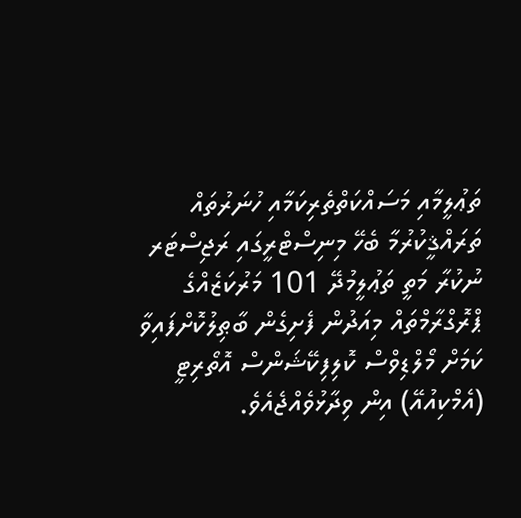ތަޢުލީމާއި މަސައްކަތްތެރިކަމާއި ހުނަރުތައް ތަރައްޤީކުރުމާ ބެހޭ މިނިސްޓްރީގައި ރަޖިސްޓަރ ނުކުރާ މަތީ ތަޢުލީމުދޭ 101 މަރުކަޒެއްގެ ޕްރޮގްރާމްތައް މިއަދުން ފެށިގެން ބާޠިލުކޮށްފައިވާ ކަމަށް މޯލްޑިވްސް ކޮލިފިކޭޝަންސް އޮތޯރިޓީ (އެމްކިއުއޭ) އިން ވިދާޅުވެއްޖެއެވެ.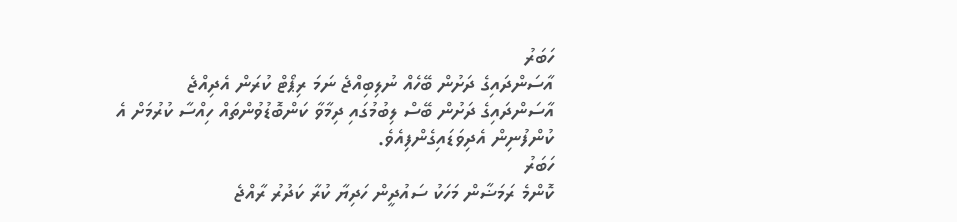ހަބަރު
އާސަންދައިގެ ދަށުން ބޭހެއް ނުލިބިއްޖެ ނަމަ ރިޕޯޓް ކުރަން އެދިއްޖެ
އާސަންދައިގެ ދަށުން ބޭސް ލިބުމުގައި ދިމާވާ ކަންބޮޑުވުންތައް ހިއްސާ ކުރުމަށް އެ ކުންފުނިން އެދިވަޑައިގެންފިއެވެ.
ހަބަރު
ކޮންމެ ރަމަޟާން މަހަކު ސައުދީން ހަދިޔާ ކުރާ ކަދުރު ރާއްޖެ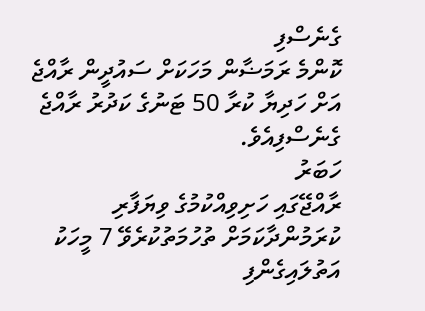ގެނެސްފި
ކޮންމެ ރަމަޟާން މަހަކަށް ސައުދީން ރާއްޖެ އަށް ހަދިޔާ ކުރާ 50 ޓަނުގެ ކަދުރު ރާއްޖެ ގެނެސްފިއެވެ.
ހަބަރު
ރާއްޖޭގައި ހަށިވިއްކުމުގެ ވިޔަފާރި ކުރަމުންދާކަމަށް ތުހުމަތުކުރެވޭ 7 މީހަކު އަތުލައިގެންފި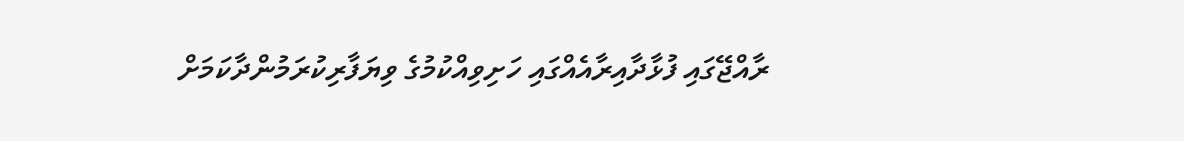ރާއްޖޭގައި ފުޅާދާއިރާއެއްގައި ހަށިވިއްކުމުގެ ވިޔަފާރިކުރަމުންދާކަމަށް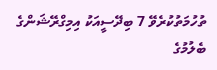ތުހުމަތުކުރެވޭ 7 ބިދޭސީއަކު އިމިގްރޭޝަންގެ ބެލުމުގެ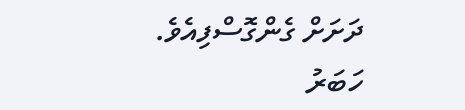ދަށަށް ގެންގޮސްފިއެވެ.
ހަބަރު